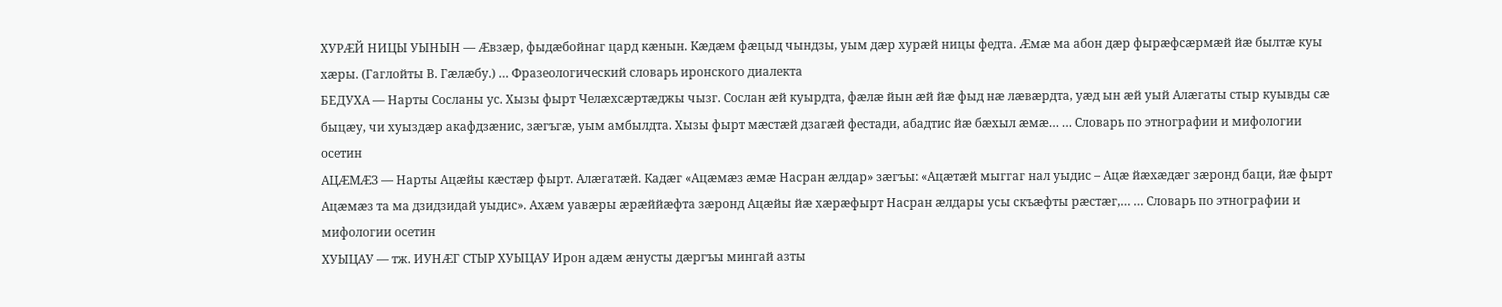ХУРÆЙ НИЦЫ УЫНЫН — Æвзæр, фыдæбойнаг цард кæнын. Кæдæм фæцыд чындзы, уым дæр хурæй ницы федта. Æмæ ма абон дæр фырæфсæрмæй йæ былтæ куы хæры. (Гаглойты В. Гæлæбу.) … Фразеологический словарь иронского диалекта
БЕДУХА — Нарты Сосланы ус. Хызы фырт Челæхсæртæджы чызг. Сослан æй куырдта, фæлæ йын æй йæ фыд нæ лæвæрдта, уæд ын æй уый Алæгаты стыр куывды сæ быцæу, чи хуыздæр акафдзæнис, зæгъгæ, уым амбылдта. Хызы фырт мæстæй дзагæй фестади, абадтис йæ бæхыл æмæ… … Словарь по этнографии и мифологии осетин
АЦÆМÆЗ — Нарты Ацæйы кæстæр фырт. Алæгатæй. Кадæг «Ацæмæз æмæ Насран æлдар» зæгъы: «Ацæтæй мыггаг нал уыдис – Ацæ йæхæдæг зæронд баци, йæ фырт Ацæмæз та ма дзидзидай уыдис». Ахæм уавæры æрæййæфта зæронд Ацæйы йæ хæрæфырт Насран æлдары усы скъæфты рæстæг,… … Словарь по этнографии и мифологии осетин
ХУЫЦАУ — тж. ИУНÆГ СТЫР ХУЫЦАУ Ирон адæм æнусты дæргъы мингай азты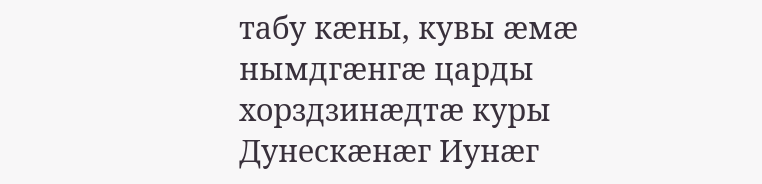табу кæны, кувы æмæ нымдгæнгæ царды хорздзинæдтæ куры Дунескæнæг Иунæг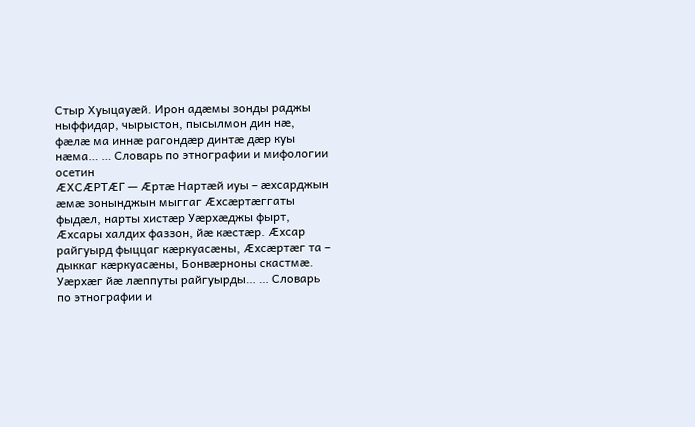Стыр Хуыцауæй. Ирон адæмы зонды раджы ныффидар, чырыстон, пысылмон дин нæ, фæлæ ма иннæ рагондæр динтæ дæр куы нæма… … Словарь по этнографии и мифологии осетин
ÆХСÆРТÆГ — Æртæ Нартæй иуы – æхсарджын æмæ зонынджын мыггаг Æхсæртæггаты фыдæл, нарты хистæр Уæрхæджы фырт, Æхсары халдих фаззон, йæ кæстæр. Æхсар райгуырд фыццаг кæркуасæны, Æхсæртæг та – дыккаг кæркуасæны, Бонвæрноны скастмæ. Уæрхæг йæ лæппуты райгуырды… … Словарь по этнографии и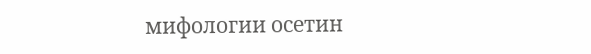мифологии осетин